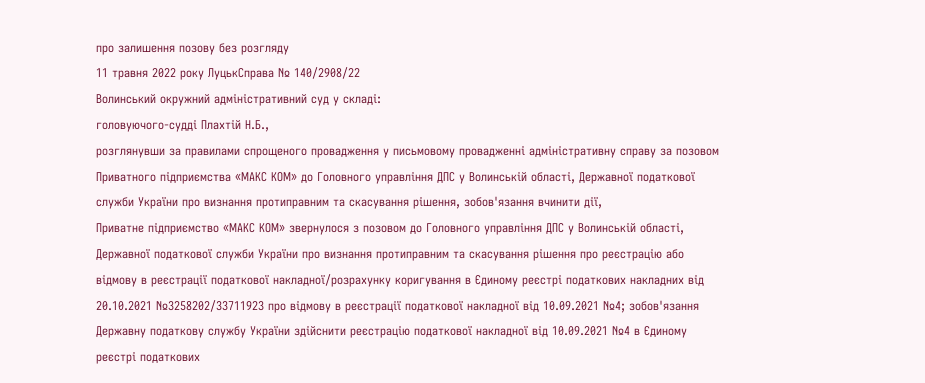про залишення позову без розгляду
11 травня 2022 року ЛуцькСправа № 140/2908/22
Волинський окружний адміністративний суд у складі:
головуючого-судді Плахтій Н.Б.,
розглянувши за правилами спрощеного провадження у письмовому провадженні адміністративну справу за позовом Приватного підприємства «МАКС КОМ» до Головного управління ДПС у Волинській області, Державної податкової служби України про визнання протиправним та скасування рішення, зобов'язання вчинити дії,
Приватне підприємство «МАКС КОМ» звернулося з позовом до Головного управління ДПС у Волинській області, Державної податкової служби України про визнання протиправним та скасування рішення про реєстрацію або відмову в реєстрації податкової накладної/розрахунку коригування в Єдиному реєстрі податкових накладних від 20.10.2021 №3258202/33711923 про відмову в реєстрації податкової накладної від 10.09.2021 №4; зобов'язання Державну податкову службу України здійснити реєстрацію податкової накладної від 10.09.2021 №4 в Єдиному реєстрі податкових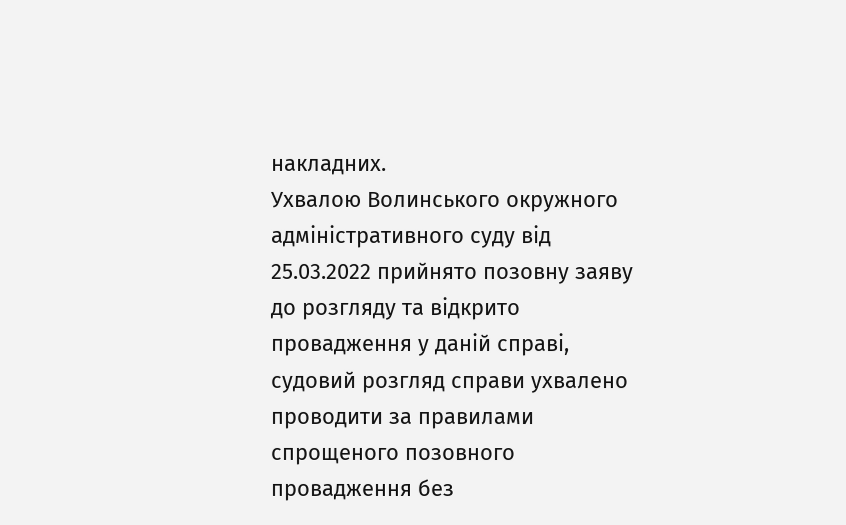накладних.
Ухвалою Волинського окружного адміністративного суду від 25.03.2022 прийнято позовну заяву до розгляду та відкрито провадження у даній справі, судовий розгляд справи ухвалено проводити за правилами спрощеного позовного провадження без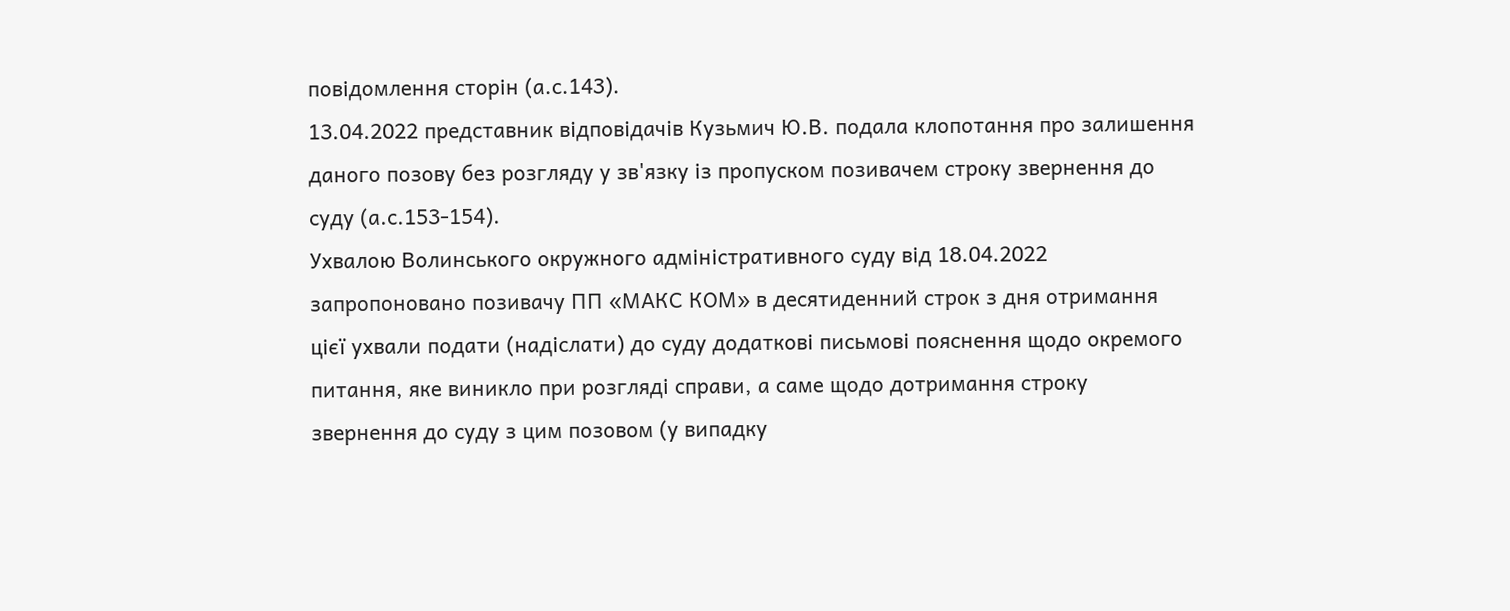повідомлення сторін (а.с.143).
13.04.2022 представник відповідачів Кузьмич Ю.В. подала клопотання про залишення даного позову без розгляду у зв'язку із пропуском позивачем строку звернення до суду (а.с.153-154).
Ухвалою Волинського окружного адміністративного суду від 18.04.2022 запропоновано позивачу ПП «МАКС КОМ» в десятиденний строк з дня отримання цієї ухвали подати (надіслати) до суду додаткові письмові пояснення щодо окремого питання, яке виникло при розгляді справи, а саме щодо дотримання строку звернення до суду з цим позовом (у випадку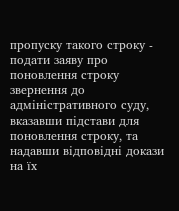пропуску такого строку - подати заяву про поновлення строку звернення до адміністративного суду, вказавши підстави для поновлення строку, та надавши відповідні докази на їх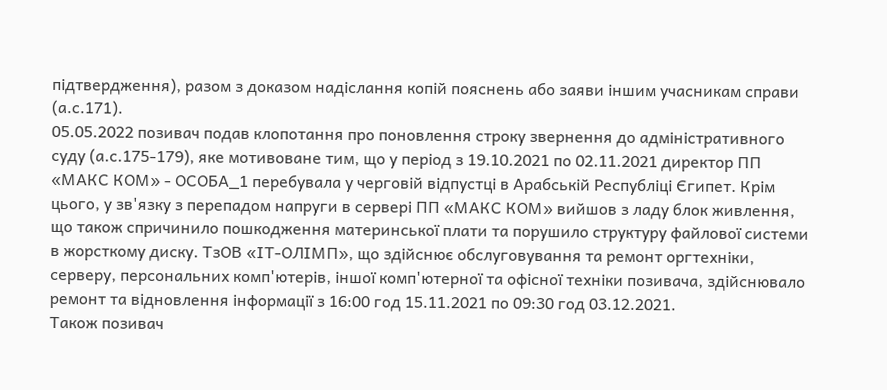підтвердження), разом з доказом надіслання копій пояснень або заяви іншим учасникам справи (а.с.171).
05.05.2022 позивач подав клопотання про поновлення строку звернення до адміністративного суду (а.с.175-179), яке мотивоване тим, що у період з 19.10.2021 по 02.11.2021 директор ПП «МАКС КОМ» - ОСОБА_1 перебувала у черговій відпустці в Арабській Республіці Єгипет. Крім цього, у зв'язку з перепадом напруги в сервері ПП «МАКС КОМ» вийшов з ладу блок живлення, що також спричинило пошкодження материнської плати та порушило структуру файлової системи в жорсткому диску. ТзОВ «ІТ-ОЛІМП», що здійснює обслуговування та ремонт оргтехніки, серверу, персональних комп'ютерів, іншої комп'ютерної та офісної техніки позивача, здійснювало ремонт та відновлення інформації з 16:00 год 15.11.2021 по 09:30 год 03.12.2021.
Також позивач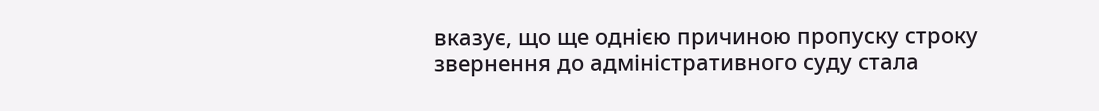вказує, що ще однією причиною пропуску строку звернення до адміністративного суду стала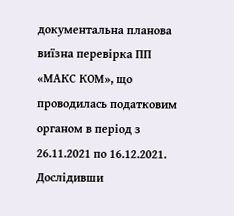документальна планова виїзна перевірка ПП «МАКС КОМ», що проводилась податковим органом в період з 26.11.2021 по 16.12.2021.
Дослідивши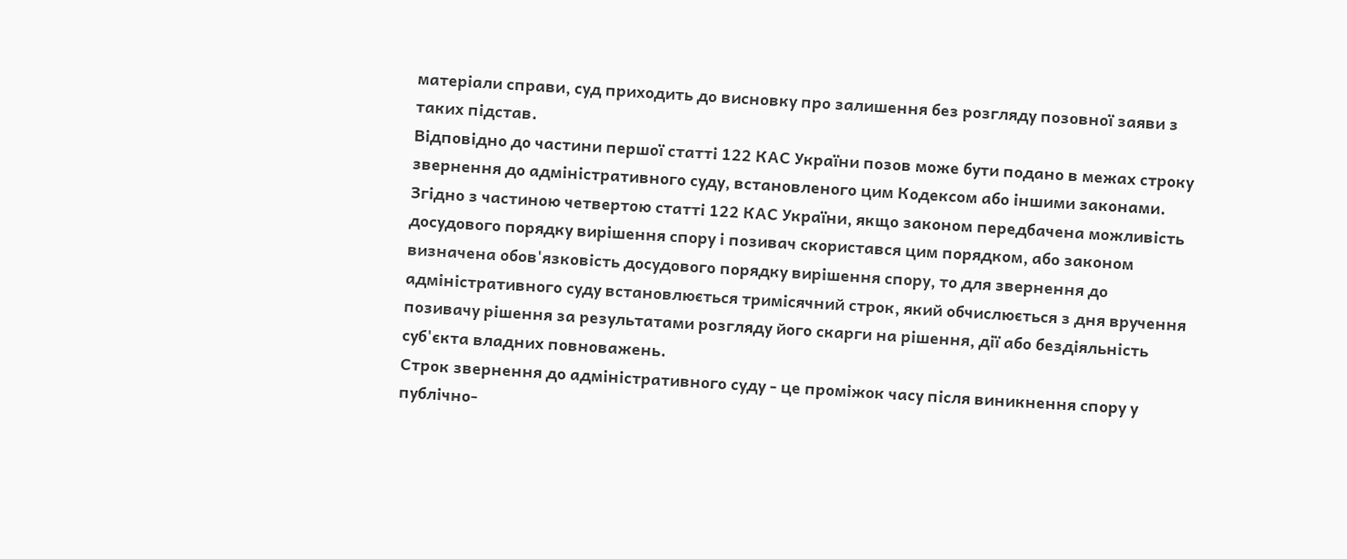матеріали справи, суд приходить до висновку про залишення без розгляду позовної заяви з таких підстав.
Відповідно до частини першої статті 122 КАС України позов може бути подано в межах строку звернення до адміністративного суду, встановленого цим Кодексом або іншими законами.
Згідно з частиною четвертою статті 122 КАС України, якщо законом передбачена можливість досудового порядку вирішення спору і позивач скористався цим порядком, або законом визначена обов'язковість досудового порядку вирішення спору, то для звернення до адміністративного суду встановлюється тримісячний строк, який обчислюється з дня вручення позивачу рішення за результатами розгляду його скарги на рішення, дії або бездіяльність суб'єкта владних повноважень.
Строк звернення до адміністративного суду - це проміжок часу після виникнення спору у публічно-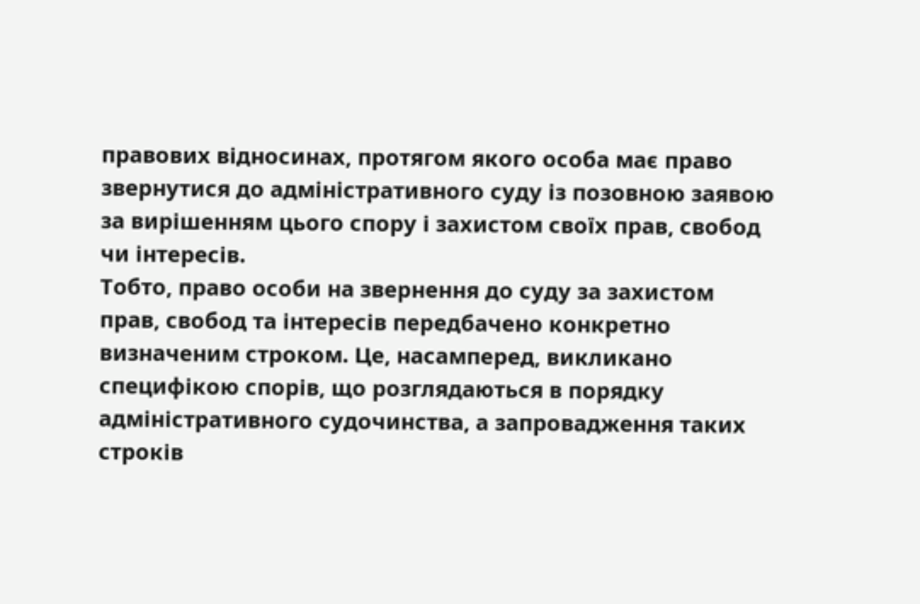правових відносинах, протягом якого особа має право звернутися до адміністративного суду із позовною заявою за вирішенням цього спору і захистом своїх прав, свобод чи інтересів.
Тобто, право особи на звернення до суду за захистом прав, свобод та інтересів передбачено конкретно визначеним строком. Це, насамперед, викликано специфікою спорів, що розглядаються в порядку адміністративного судочинства, а запровадження таких строків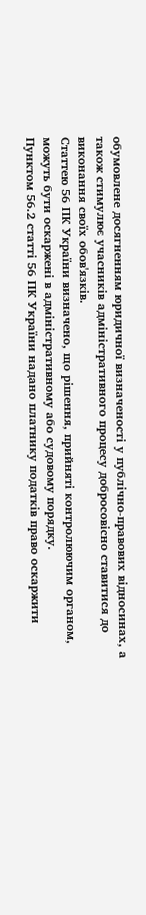обумовлене досягненням юридичної визначеності у публічно-правових відносинах, а також стимулює учасників адміністративного процесу добросовісно ставитися до виконання своїх обов'язків.
Статтею 56 ПК України визначено, що рішення, прийняті контролюючим органом, можуть бути оскаржені в адміністративному або судовому порядку.
Пунктом 56.2 статті 56 ПК України надано платнику податків право оскаржити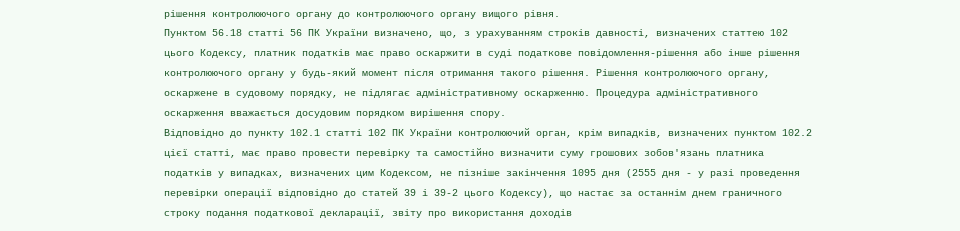рішення контролюючого органу до контролюючого органу вищого рівня.
Пунктом 56.18 статті 56 ПК України визначено, що, з урахуванням строків давності, визначених статтею 102 цього Кодексу, платник податків має право оскаржити в суді податкове повідомлення-рішення або інше рішення контролюючого органу у будь-який момент після отримання такого рішення. Рішення контролюючого органу, оскаржене в судовому порядку, не підлягає адміністративному оскарженню. Процедура адміністративного оскарження вважається досудовим порядком вирішення спору.
Відповідно до пункту 102.1 статті 102 ПК України контролюючий орган, крім випадків, визначених пунктом 102.2 цієї статті, має право провести перевірку та самостійно визначити суму грошових зобов'язань платника податків у випадках, визначених цим Кодексом, не пізніше закінчення 1095 дня (2555 дня - у разі проведення перевірки операції відповідно до статей 39 і 39-2 цього Кодексу), що настає за останнім днем граничного строку подання податкової декларації, звіту про використання доходів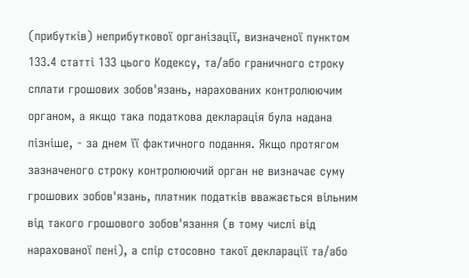(прибутків) неприбуткової організації, визначеної пунктом 133.4 статті 133 цього Кодексу, та/або граничного строку сплати грошових зобов'язань, нарахованих контролюючим органом, а якщо така податкова декларація була надана пізніше, - за днем її фактичного подання. Якщо протягом зазначеного строку контролюючий орган не визначає суму грошових зобов'язань, платник податків вважається вільним від такого грошового зобов'язання (в тому числі від нарахованої пені), а спір стосовно такої декларації та/або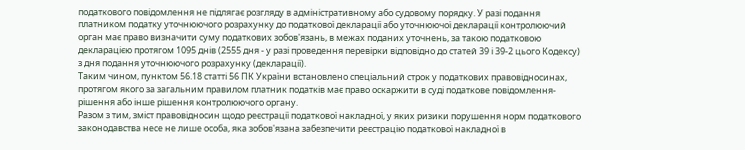податкового повідомлення не підлягає розгляду в адміністративному або судовому порядку. У разі подання платником податку уточнюючого розрахунку до податкової декларації або уточнюючої декларації контролюючий орган має право визначити суму податкових зобов'язань, в межах поданих уточнень, за такою податковою декларацією протягом 1095 днів (2555 дня - у разі проведення перевірки відповідно до статей 39 і 39-2 цього Кодексу) з дня подання уточнюючого розрахунку (декларації).
Таким чином, пунктом 56.18 статті 56 ПК України встановлено спеціальний строк у податкових правовідносинах, протягом якого за загальним правилом платник податків має право оскаржити в суді податкове повідомлення-рішення або інше рішення контролюючого органу.
Разом з тим, зміст правовідносин щодо реєстрації податкової накладної, у яких ризики порушення норм податкового законодавства несе не лише особа, яка зобов'язана забезпечити реєстрацію податкової накладної в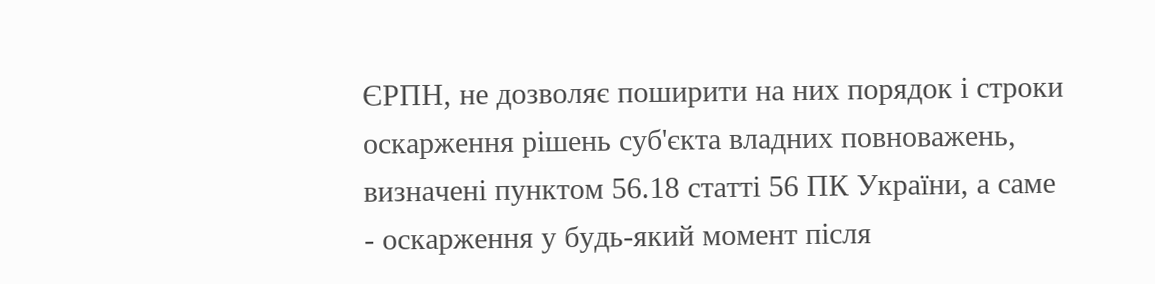ЄРПН, не дозволяє поширити на них порядок і строки оскарження рішень суб'єкта владних повноважень, визначені пунктом 56.18 статті 56 ПК України, а саме - оскарження у будь-який момент після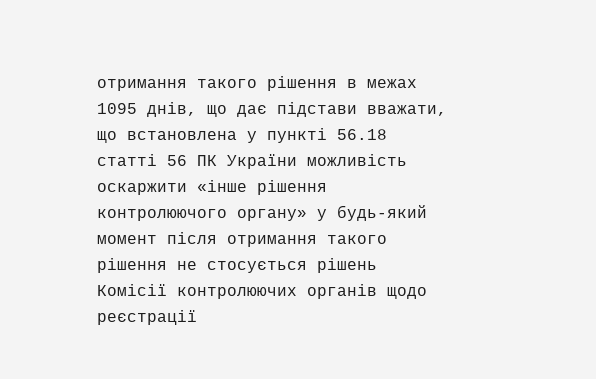отримання такого рішення в межах 1095 днів, що дає підстави вважати, що встановлена у пункті 56.18 статті 56 ПК України можливість оскаржити «інше рішення контролюючого органу» у будь-який момент після отримання такого рішення не стосується рішень Комісії контролюючих органів щодо реєстрації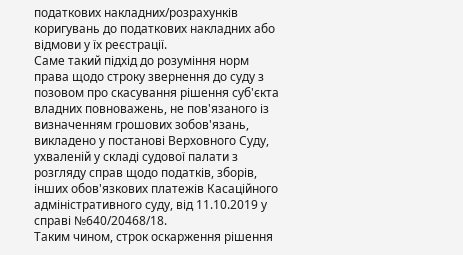податкових накладних/розрахунків коригувань до податкових накладних або відмови у їх реєстрації.
Саме такий підхід до розуміння норм права щодо строку звернення до суду з позовом про скасування рішення суб'єкта владних повноважень, не пов'язаного із визначенням грошових зобов'язань, викладено у постанові Верховного Суду, ухваленій у складі судової палати з розгляду справ щодо податків, зборів, інших обов'язкових платежів Касаційного адміністративного суду, від 11.10.2019 у справі №640/20468/18.
Таким чином, строк оскарження рішення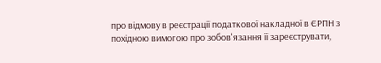про відмову в реєстрації податкової накладної в ЄРПН з похідною вимогою про зобов'язання її зареєструвати,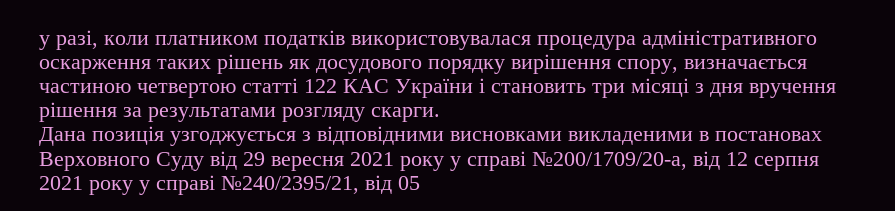у разі, коли платником податків використовувалася процедура адміністративного оскарження таких рішень як досудового порядку вирішення спору, визначається частиною четвертою статті 122 КАС України і становить три місяці з дня вручення рішення за результатами розгляду скарги.
Дана позиція узгоджується з відповідними висновками викладеними в постановах Верховного Суду від 29 вересня 2021 року у справі №200/1709/20-а, від 12 серпня 2021 року у справі №240/2395/21, від 05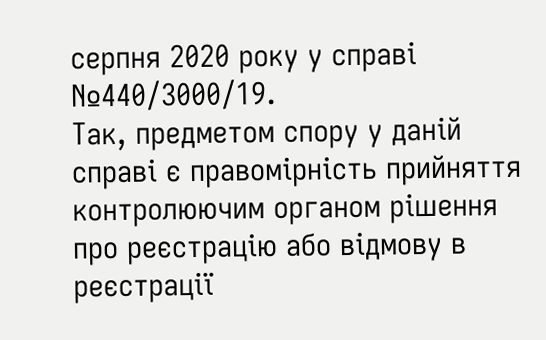серпня 2020 року у справі №440/3000/19.
Так, предметом спору у даній справі є правомірність прийняття контролюючим органом рішення про реєстрацію або відмову в реєстрації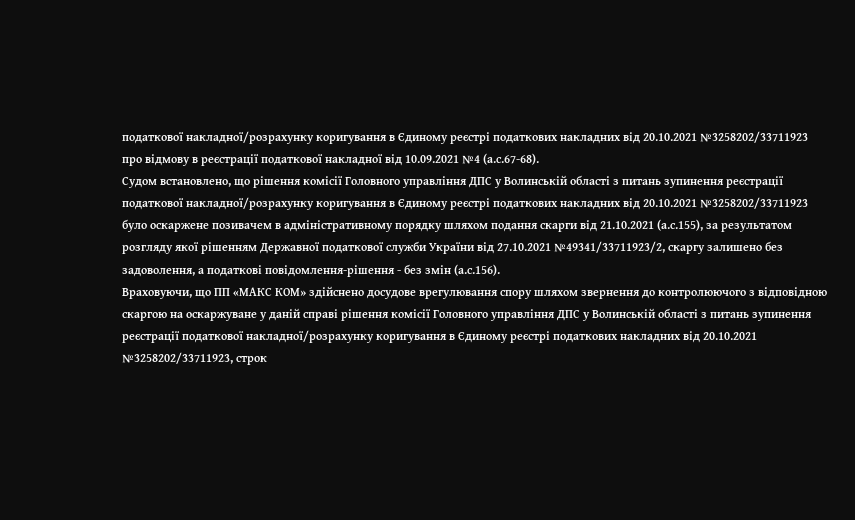податкової накладної/розрахунку коригування в Єдиному реєстрі податкових накладних від 20.10.2021 №3258202/33711923 про відмову в реєстрації податкової накладної від 10.09.2021 №4 (а.с.67-68).
Судом встановлено, що рішення комісії Головного управління ДПС у Волинській області з питань зупинення реєстрації податкової накладної/розрахунку коригування в Єдиному реєстрі податкових накладних від 20.10.2021 №3258202/33711923 було оскаржене позивачем в адміністративному порядку шляхом подання скарги від 21.10.2021 (а.с.155), за результатом розгляду якої рішенням Державної податкової служби України від 27.10.2021 №49341/33711923/2, скаргу залишено без задоволення, а податкові повідомлення-рішення - без змін (а.с.156).
Враховуючи, що ПП «МАКС КОМ» здійснено досудове врегулювання спору шляхом звернення до контролюючого з відповідною скаргою на оскаржуване у даній справі рішення комісії Головного управління ДПС у Волинській області з питань зупинення реєстрації податкової накладної/розрахунку коригування в Єдиному реєстрі податкових накладних від 20.10.2021 №3258202/33711923, строк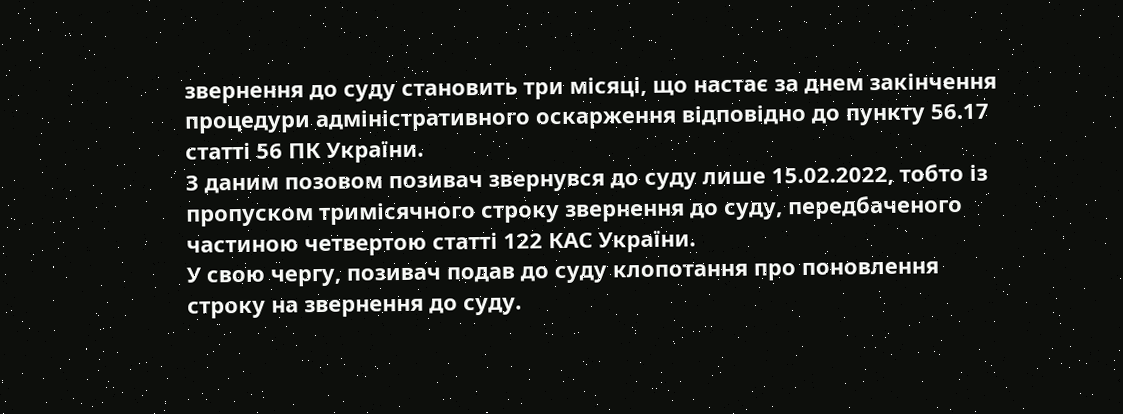звернення до суду становить три місяці, що настає за днем закінчення процедури адміністративного оскарження відповідно до пункту 56.17 статті 56 ПК України.
З даним позовом позивач звернувся до суду лише 15.02.2022, тобто із пропуском тримісячного строку звернення до суду, передбаченого частиною четвертою статті 122 КАС України.
У свою чергу, позивач подав до суду клопотання про поновлення строку на звернення до суду.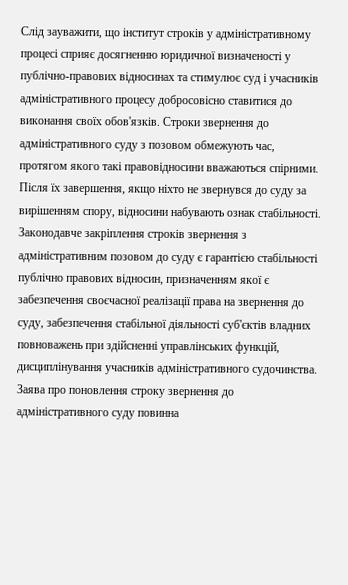Слід зауважити, що інститут строків у адміністративному процесі сприяє досягненню юридичної визначеності у публічно-правових відносинах та стимулює суд і учасників адміністративного процесу добросовісно ставитися до виконання своїх обов'язків. Строки звернення до адміністративного суду з позовом обмежують час, протягом якого такі правовідносини вважаються спірними. Після їх завершення, якщо ніхто не звернувся до суду за вирішенням спору, відносини набувають ознак стабільності.
Законодавче закріплення строків звернення з адміністративним позовом до суду є гарантією стабільності публічно правових відносин, призначенням якої є забезпечення своєчасної реалізації права на звернення до суду, забезпечення стабільної діяльності суб'єктів владних повноважень при здійсненні управлінських функцій, дисциплінування учасників адміністративного судочинства.
Заява про поновлення строку звернення до адміністративного суду повинна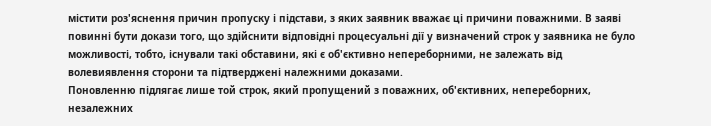містити роз'яснення причин пропуску і підстави, з яких заявник вважає ці причини поважними. В заяві повинні бути докази того, що здійснити відповідні процесуальні дії у визначений строк у заявника не було можливості, тобто, існували такі обставини, які є об'єктивно непереборними, не залежать від волевиявлення сторони та підтверджені належними доказами.
Поновленню підлягає лише той строк, який пропущений з поважних, об'єктивних, непереборних, незалежних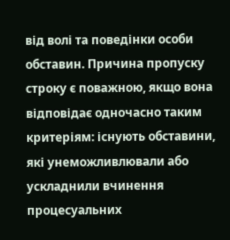від волі та поведінки особи обставин. Причина пропуску строку є поважною, якщо вона відповідає одночасно таким критеріям: існують обставини, які унеможливлювали або ускладнили вчинення процесуальних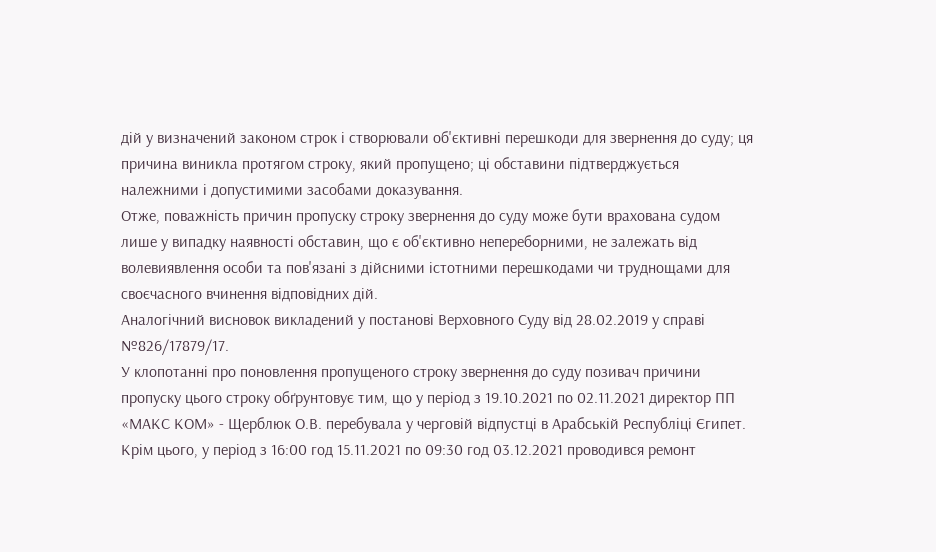дій у визначений законом строк і створювали об'єктивні перешкоди для звернення до суду; ця причина виникла протягом строку, який пропущено; ці обставини підтверджується належними і допустимими засобами доказування.
Отже, поважність причин пропуску строку звернення до суду може бути врахована судом лише у випадку наявності обставин, що є об'єктивно непереборними, не залежать від волевиявлення особи та пов'язані з дійсними істотними перешкодами чи труднощами для своєчасного вчинення відповідних дій.
Аналогічний висновок викладений у постанові Верховного Суду від 28.02.2019 у справі №826/17879/17.
У клопотанні про поновлення пропущеного строку звернення до суду позивач причини пропуску цього строку обґрунтовує тим, що у період з 19.10.2021 по 02.11.2021 директор ПП «МАКС КОМ» - Щерблюк О.В. перебувала у черговій відпустці в Арабській Республіці Єгипет. Крім цього, у період з 16:00 год 15.11.2021 по 09:30 год 03.12.2021 проводився ремонт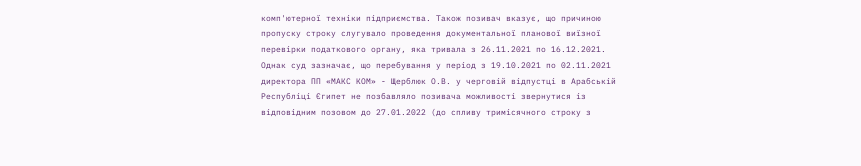комп'ютерної техніки підприємства. Також позивач вказує, що причиною пропуску строку слугувало проведення документальної планової виїзної перевірки податкового органу, яка тривала з 26.11.2021 по 16.12.2021.
Однак суд зазначає, що перебування у період з 19.10.2021 по 02.11.2021 директора ПП «МАКС КОМ» - Щерблюк О.В. у черговій відпустці в Арабській Республіці Єгипет не позбавляло позивача можливості звернутися із відповідним позовом до 27.01.2022 (до спливу тримісячного строку з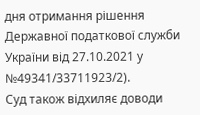дня отримання рішення Державної податкової служби України від 27.10.2021 у №49341/33711923/2).
Суд також відхиляє доводи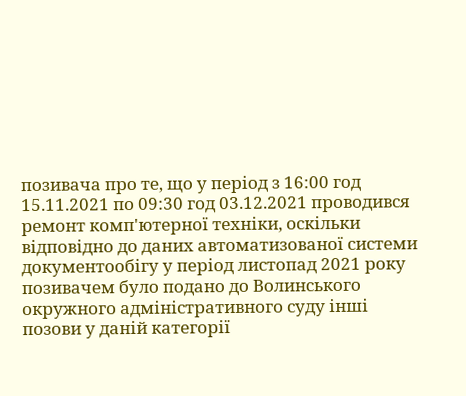позивача про те, що у період з 16:00 год 15.11.2021 по 09:30 год 03.12.2021 проводився ремонт комп'ютерної техніки, оскільки відповідно до даних автоматизованої системи документообігу у період листопад 2021 року позивачем було подано до Волинського окружного адміністративного суду інші позови у даній категорії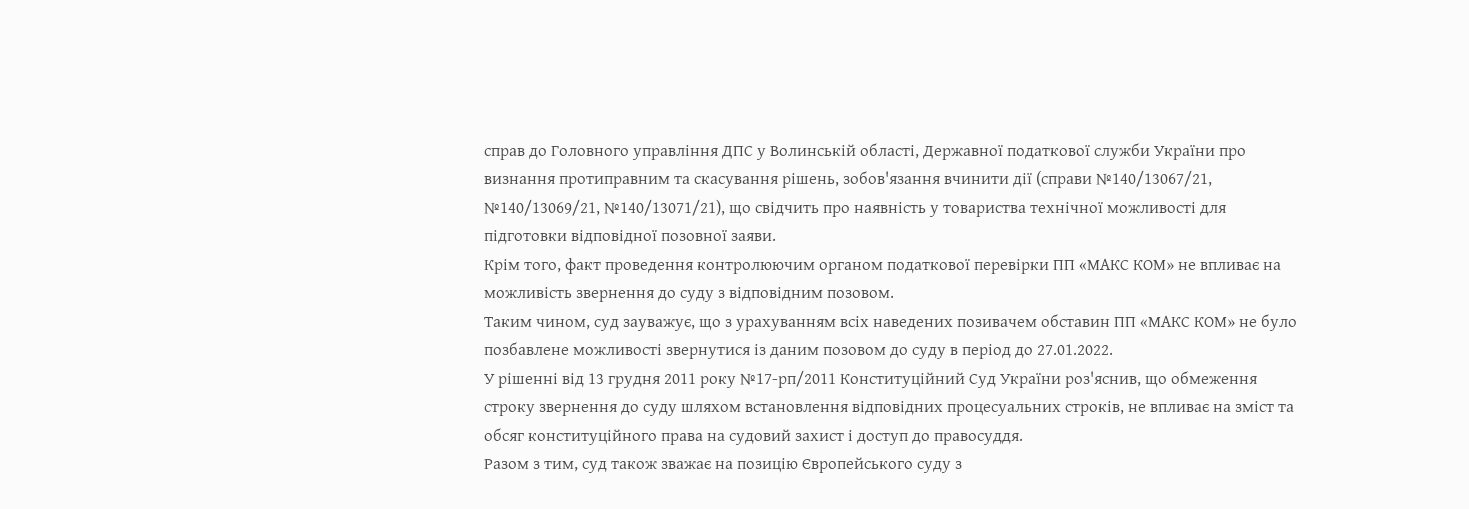справ до Головного управління ДПС у Волинській області, Державної податкової служби України про визнання протиправним та скасування рішень, зобов'язання вчинити дії (справи №140/13067/21, №140/13069/21, №140/13071/21), що свідчить про наявність у товариства технічної можливості для підготовки відповідної позовної заяви.
Крім того, факт проведення контролюючим органом податкової перевірки ПП «МАКС КОМ» не впливає на можливість звернення до суду з відповідним позовом.
Таким чином, суд зауважує, що з урахуванням всіх наведених позивачем обставин ПП «МАКС КОМ» не було позбавлене можливості звернутися із даним позовом до суду в період до 27.01.2022.
У рішенні від 13 грудня 2011 року №17-рп/2011 Конституційний Суд України роз'яснив, що обмеження строку звернення до суду шляхом встановлення відповідних процесуальних строків, не впливає на зміст та обсяг конституційного права на судовий захист і доступ до правосуддя.
Разом з тим, суд також зважає на позицію Європейського суду з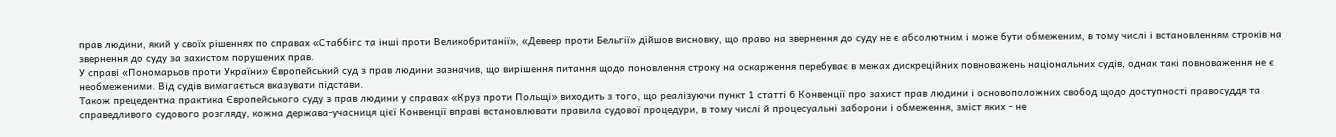прав людини, який у своїх рішеннях по справах «Стаббігс та інші проти Великобританії», «Девеер проти Бельгії» дійшов висновку, що право на звернення до суду не є абсолютним і може бути обмеженим, в тому числі і встановленням строків на звернення до суду за захистом порушених прав.
У справі «Пономарьов проти України» Європейський суд з прав людини зазначив, що вирішення питання щодо поновлення строку на оскарження перебуває в межах дискреційних повноважень національних судів, однак такі повноваження не є необмеженими. Від судів вимагається вказувати підстави.
Також прецедентна практика Європейського суду з прав людини у справах «Круз проти Польщі» виходить з того, що реалізуючи пункт 1 статті 6 Конвенції про захист прав людини і основоположних свобод щодо доступності правосуддя та справедливого судового розгляду, кожна держава-учасниця цієї Конвенції вправі встановлювати правила судової процедури, в тому числі й процесуальні заборони і обмеження, зміст яких - не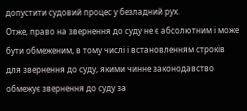допустити судовий процес у безладний рух.
Отже, право на звернення до суду не є абсолютним і може бути обмеженим, в тому числі і встановленням строків для звернення до суду, якими чинне законодавство обмежує звернення до суду за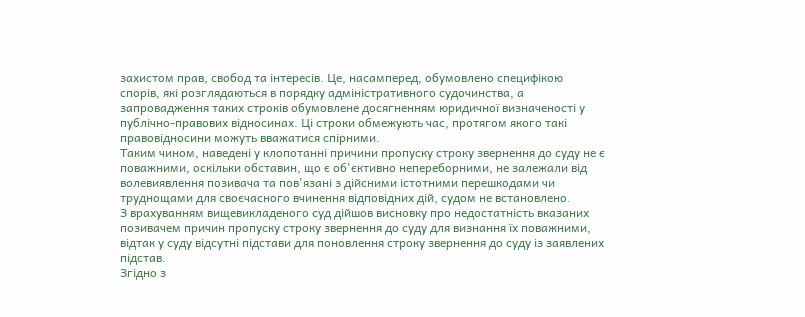захистом прав, свобод та інтересів. Це, насамперед, обумовлено специфікою спорів, які розглядаються в порядку адміністративного судочинства, а запровадження таких строків обумовлене досягненням юридичної визначеності у публічно-правових відносинах. Ці строки обмежують час, протягом якого такі правовідносини можуть вважатися спірними.
Таким чином, наведені у клопотанні причини пропуску строку звернення до суду не є поважними, оскільки обставин, що є об'єктивно непереборними, не залежали від волевиявлення позивача та пов'язані з дійсними істотними перешкодами чи труднощами для своєчасного вчинення відповідних дій, судом не встановлено.
З врахуванням вищевикладеного суд дійшов висновку про недостатність вказаних позивачем причин пропуску строку звернення до суду для визнання їх поважними, відтак у суду відсутні підстави для поновлення строку звернення до суду із заявлених підстав.
Згідно з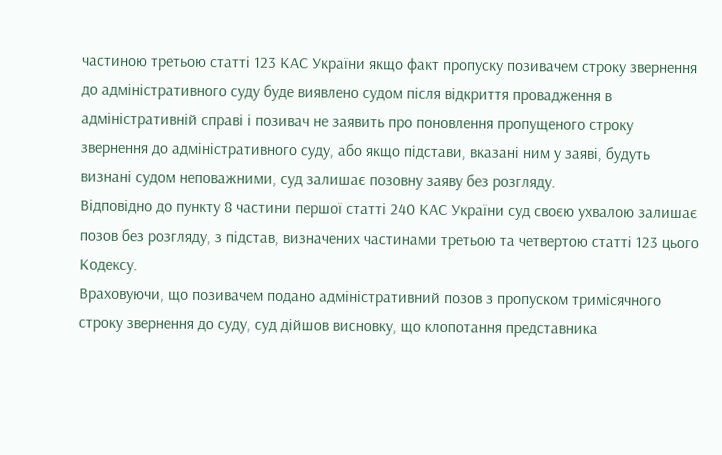частиною третьою статті 123 КАС України якщо факт пропуску позивачем строку звернення до адміністративного суду буде виявлено судом після відкриття провадження в адміністративній справі і позивач не заявить про поновлення пропущеного строку звернення до адміністративного суду, або якщо підстави, вказані ним у заяві, будуть визнані судом неповажними, суд залишає позовну заяву без розгляду.
Відповідно до пункту 8 частини першої статті 240 КАС України суд своєю ухвалою залишає позов без розгляду, з підстав, визначених частинами третьою та четвертою статті 123 цього Кодексу.
Враховуючи, що позивачем подано адміністративний позов з пропуском тримісячного строку звернення до суду, суд дійшов висновку, що клопотання представника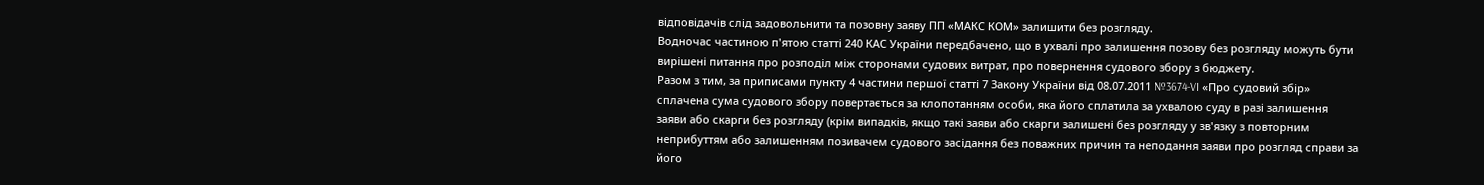відповідачів слід задовольнити та позовну заяву ПП «МАКС КОМ» залишити без розгляду.
Водночас частиною п'ятою статті 240 КАС України передбачено, що в ухвалі про залишення позову без розгляду можуть бути вирішені питання про розподіл між сторонами судових витрат, про повернення судового збору з бюджету.
Разом з тим, за приписами пункту 4 частини першої статті 7 Закону України від 08.07.2011 №3674-VI «Про судовий збір» сплачена сума судового збору повертається за клопотанням особи, яка його сплатила за ухвалою суду в разі залишення заяви або скарги без розгляду (крім випадків, якщо такі заяви або скарги залишені без розгляду у зв'язку з повторним неприбуттям або залишенням позивачем судового засідання без поважних причин та неподання заяви про розгляд справи за його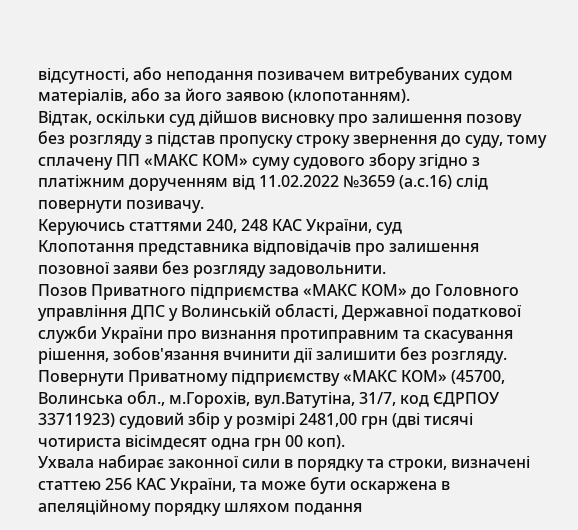відсутності, або неподання позивачем витребуваних судом матеріалів, або за його заявою (клопотанням).
Відтак, оскільки суд дійшов висновку про залишення позову без розгляду з підстав пропуску строку звернення до суду, тому сплачену ПП «МАКС КОМ» суму судового збору згідно з платіжним дорученням від 11.02.2022 №3659 (а.с.16) слід повернути позивачу.
Керуючись статтями 240, 248 КАС України, суд
Клопотання представника відповідачів про залишення позовної заяви без розгляду задовольнити.
Позов Приватного підприємства «МАКС КОМ» до Головного управління ДПС у Волинській області, Державної податкової служби України про визнання протиправним та скасування рішення, зобов'язання вчинити дії залишити без розгляду.
Повернути Приватному підприємству «МАКС КОМ» (45700, Волинська обл., м.Горохів, вул.Ватутіна, 31/7, код ЄДРПОУ 33711923) судовий збір у розмірі 2481,00 грн (дві тисячі чотириста вісімдесят одна грн 00 коп).
Ухвала набирає законної сили в порядку та строки, визначені статтею 256 КАС України, та може бути оскаржена в апеляційному порядку шляхом подання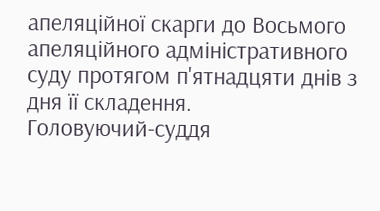апеляційної скарги до Восьмого апеляційного адміністративного суду протягом п'ятнадцяти днів з дня її складення.
Головуючий-суддя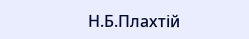Н.Б.Плахтій